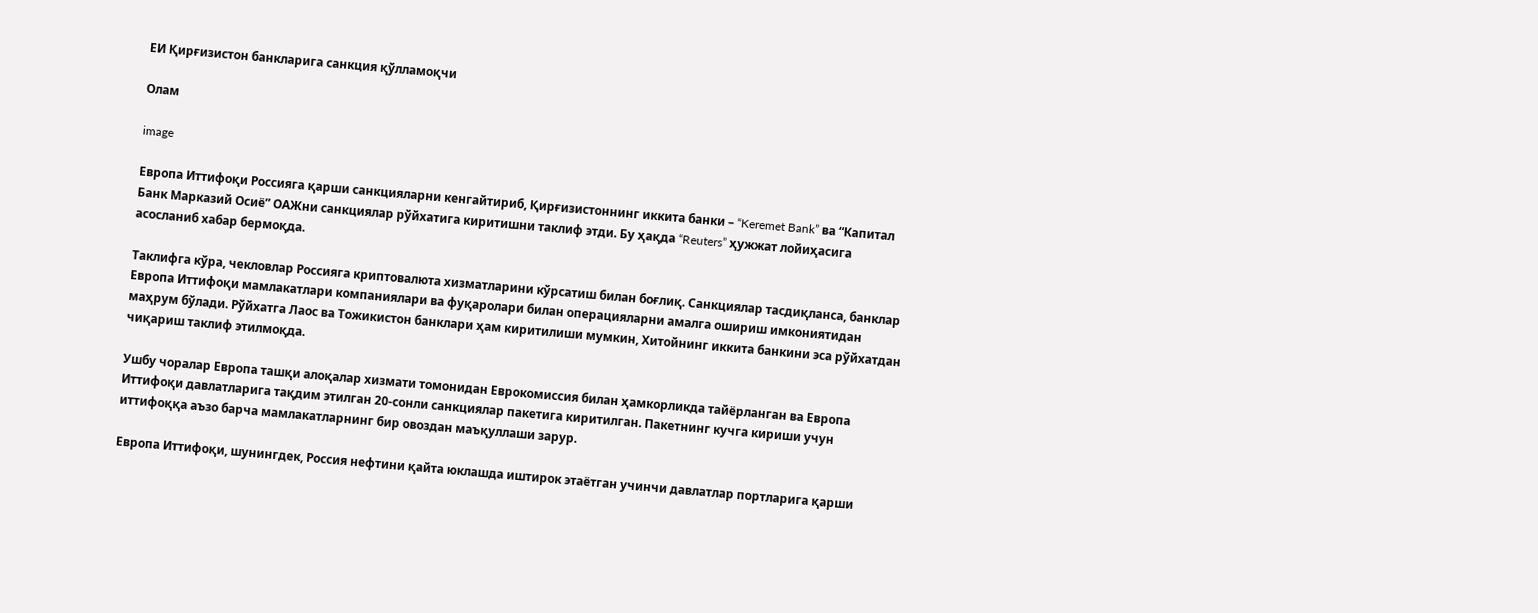ЕИ Қирғизистон банкларига санкция қўлламоқчи

Олам

image

Европа Иттифоқи Россияга қарши санкцияларни кенгайтириб, Қирғизистоннинг иккита банки – “Keremet Bank” ва “Капитал Банк Марказий Осиё” ОАЖни санкциялар рўйхатига киритишни таклиф этди. Бу ҳақда “Reuters” ҳужжат лойиҳасига асосланиб хабар бермоқда.

Таклифга кўра, чекловлар Россияга криптовалюта хизматларини кўрсатиш билан боғлиқ. Санкциялар тасдиқланса, банклар Европа Иттифоқи мамлакатлари компаниялари ва фуқаролари билан операцияларни амалга ошириш имкониятидан маҳрум бўлади. Рўйхатга Лаос ва Тожикистон банклари ҳам киритилиши мумкин, Хитойнинг иккита банкини эса рўйхатдан чиқариш таклиф этилмоқда.

Ушбу чоралар Европа ташқи алоқалар хизмати томонидан Еврокомиссия билан ҳамкорликда тайёрланган ва Европа Иттифоқи давлатларига тақдим этилган 20-сонли санкциялар пакетига киритилган. Пакетнинг кучга кириши учун иттифоққа аъзо барча мамлакатларнинг бир овоздан маъқуллаши зарур.

Европа Иттифоқи, шунингдек, Россия нефтини қайта юклашда иштирок этаётган учинчи давлатлар портларига қарши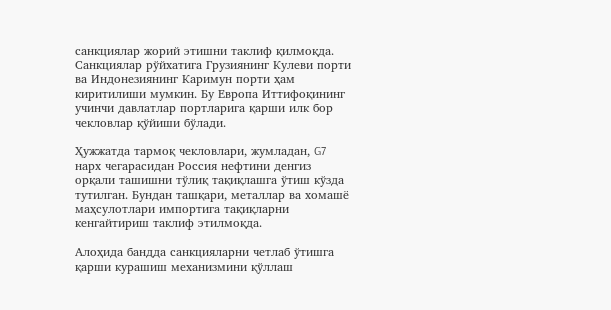санкциялар жорий этишни таклиф қилмоқда. Санкциялар рўйхатига Грузиянинг Кулеви порти ва Индонезиянинг Каримун порти ҳам киритилиши мумкин. Бу Европа Иттифоқининг учинчи давлатлар портларига қарши илк бор чекловлар қўйиши бўлади.

Ҳужжатда тармоқ чекловлари, жумладан, G7 нарх чегарасидан Россия нефтини денгиз орқали ташишни тўлиқ тақиқлашга ўтиш кўзда тутилган. Бундан ташқари, металлар ва хомашё маҳсулотлари импортига тақиқларни кенгайтириш таклиф этилмоқда.

Алоҳида бандда санкцияларни четлаб ўтишга қарши курашиш механизмини қўллаш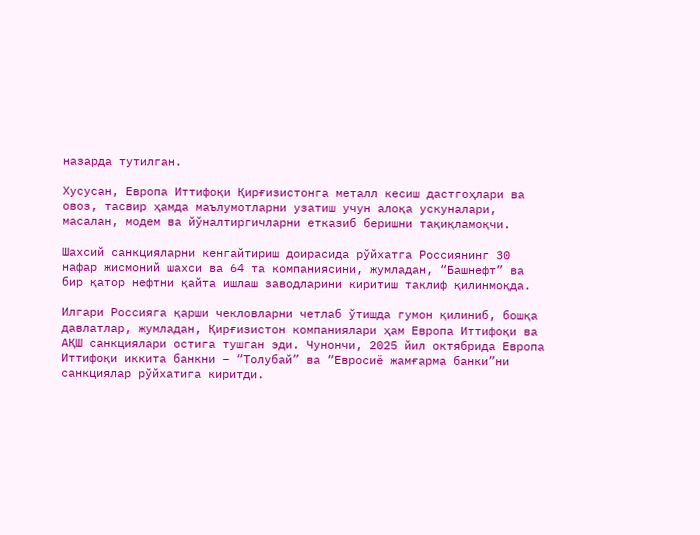назарда тутилган.

Хусусан, Европа Иттифоқи Қирғизистонга металл кесиш дастгоҳлари ва овоз, тасвир ҳамда маълумотларни узатиш учун алоқа ускуналари, масалан, модем ва йўналтиргичларни етказиб беришни тақиқламоқчи.

Шахсий санкцияларни кенгайтириш доирасида рўйхатга Россиянинг 30 нафар жисмоний шахси ва 64 та компаниясини, жумладан, “Башнефт” ва бир қатор нефтни қайта ишлаш заводларини киритиш таклиф қилинмоқда.

Илгари Россияга қарши чекловларни четлаб ўтишда гумон қилиниб, бошқа давлатлар, жумладан, Қирғизистон компаниялари ҳам Европа Иттифоқи ва АҚШ санкциялари остига тушган эди. Чунончи, 2025 йил октябрида Европа Иттифоқи иккита банкни – “Толубай” ва “Евросиё жамғарма банки”ни санкциялар рўйхатига киритди.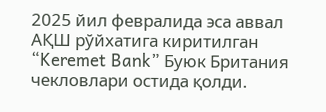2025 йил февралида эса аввал АҚШ рўйхатига киритилган “Keremet Bank” Буюк Британия чекловлари остида қолди.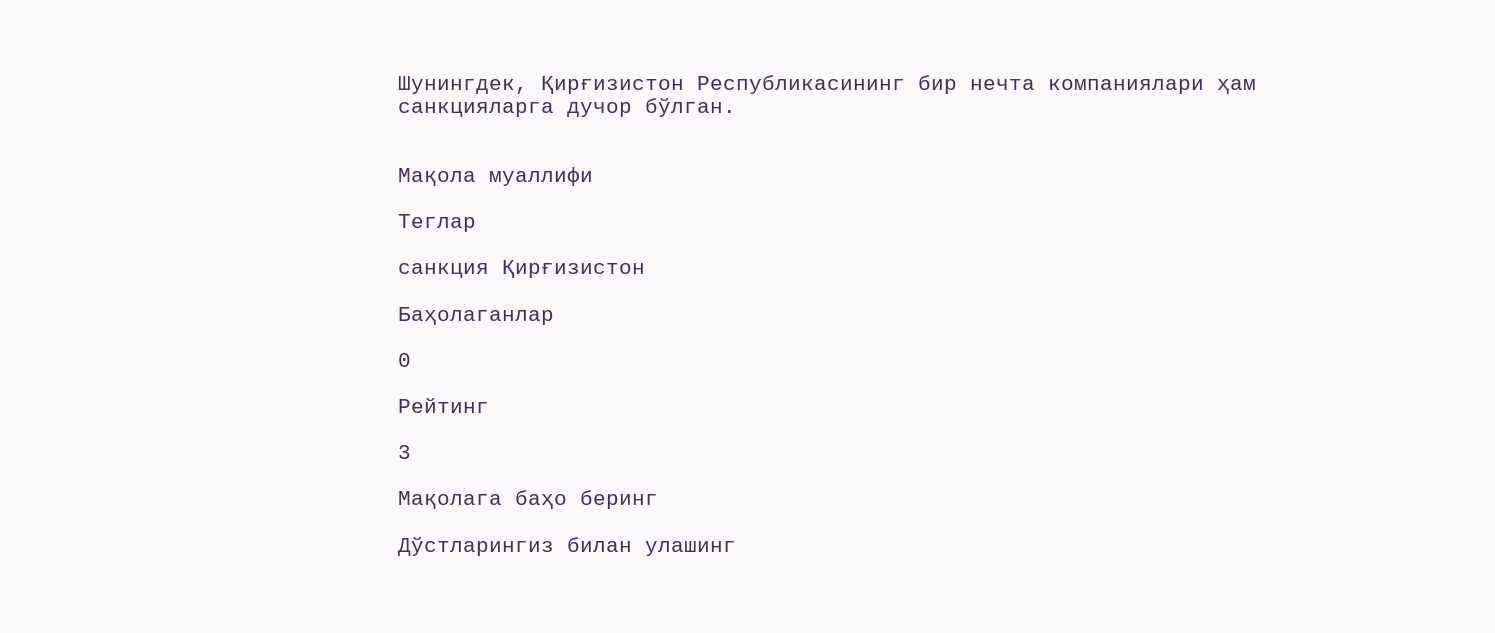Шунингдек, Қирғизистон Республикасининг бир нечта компаниялари ҳам санкцияларга дучор бўлган.


Мақола муаллифи

Теглар

санкция Қирғизистон

Баҳолаганлар

0

Рейтинг

3

Мақолага баҳо беринг

Дўстларингиз билан улашинг